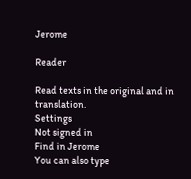Jerome

Reader

Read texts in the original and in translation.
Settings
Not signed in
Find in Jerome
You can also type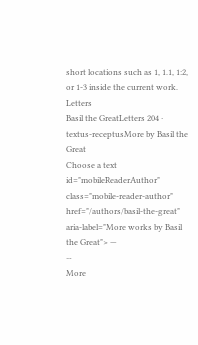short locations such as 1, 1.1, 1:2, or 1-3 inside the current work.
Letters
Basil the GreatLetters 204 · textus-receptusMore by Basil the Great
Choose a text id="mobileReaderAuthor" class="mobile-reader-author" href="/authors/basil-the-great" aria-label="More works by Basil the Great"> —
⋯
More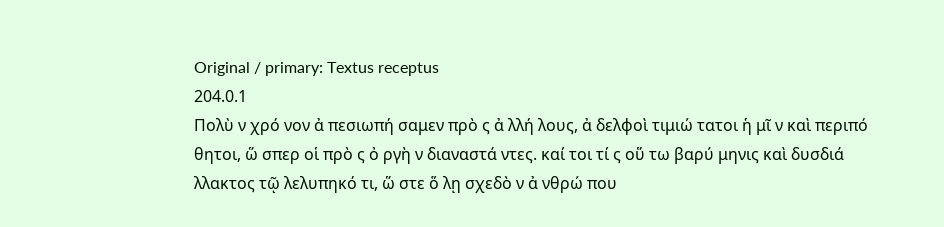Original / primary: Textus receptus
204.0.1
Πολὺ ν χρό νον ἀ πεσιωπή σαμεν πρὸ ς ἀ λλή λους, ἀ δελφοὶ τιμιώ τατοι ἡ μῖ ν καὶ περιπό θητοι, ὥ σπερ οἱ πρὸ ς ὀ ργὴ ν διαναστά ντες. καί τοι τί ς οὕ τω βαρύ μηνις καὶ δυσδιά λλακτος τῷ λελυπηκό τι, ὥ στε ὅ λῃ σχεδὸ ν ἀ νθρώ που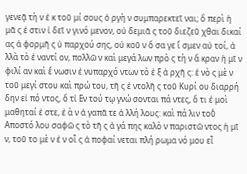γενεᾷ τὴ ν ἐ κ τοῦ μί σους ὀ ργὴ ν συμπαρεκτεῖ ναι; ὃ περὶ ἡ μᾶ ς ἐ στιν ἰ δεῖ ν γινό μενον, οὐ δεμιᾶ ς τοῦ διεζεῦ χθαι δικαί ας ἀ φορμῆ ς ὑ παρχού σης, οὐ κοῦ ν ὅ σα γε ἴ σμεν αὐ τοί, ἀ λλὰ τὸ ἐ ναντί ον, πολλῶ ν καὶ μεγά λων πρὸ ς τὴ ν ἄ κραν ἡ μῖ ν φιλί αν καὶ ἕ νωσιν ἐ νυπαρχό ντων τὸ ἐ ξ ἀ ρχῆ ς: ἑ νὸ ς μὲ ν τοῦ μεγί στου καὶ πρώ του, τῆ ς ἐ ντολῆ ς τοῦ Κυρί ου διαρρή δην εἰ πό ντος, ὅ τἰ Εν τού τῳ γνώ σονται πά ντες, ὅ τι ἐ μοὶ μαθηταί ἐ στε, ἐ ὰ ν ἀ γαπᾶ τε ἀ λλή λους: καὶ πά λιν τοῦ̓ Αποστό λου σαφῶ ς τὸ τῆ ς ἀ γά πης καλὸ ν παριστῶ ντος ἡ μῖ ν, τοῦ το μὲ ν ἐ ν οἷ ς ἀ ποφαί νεται πλή ρωμα νό μου εἶ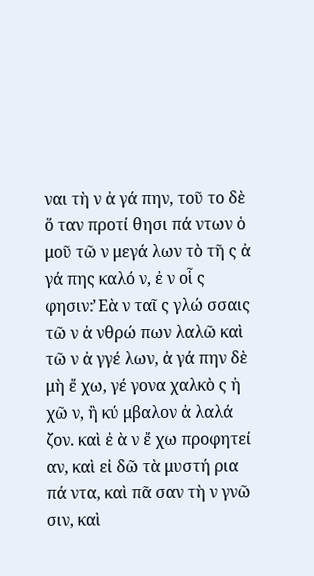ναι τὴ ν ἀ γά πην, τοῦ το δὲ ὅ ταν προτί θησι πά ντων ὁ μοῦ τῶ ν μεγά λων τὸ τῆ ς ἀ γά πης καλό ν, ἐ ν οἷ ς φησιν:̓ Εὰ ν ταῖ ς γλώ σσαις τῶ ν ἀ νθρώ πων λαλῶ καὶ τῶ ν ἀ γγέ λων, ἀ γά πην δὲ μὴ ἔ χω, γέ γονα χαλκὸ ς ἠ χῶ ν, ἢ κύ μβαλον ἀ λαλά ζον. καὶ ἐ ὰ ν ἔ χω προφητεί αν, καὶ εἰ δῶ τὰ μυστή ρια πά ντα, καὶ πᾶ σαν τὴ ν γνῶ σιν, καὶ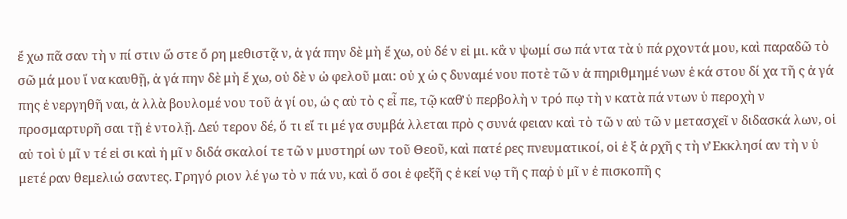ἔ χω πᾶ σαν τὴ ν πί στιν ὥ στε ὄ ρη μεθιστᾷ ν, ἀ γά πην δὲ μὴ ἔ χω, οὐ δέ ν εἰ μι. κἂ ν ψωμί σω πά ντα τὰ ὑ πά ρχοντά μου, καὶ παραδῶ τὸ σῶ μά μου ἵ να καυθῇ, ἀ γά πην δὲ μὴ ἔ χω, οὐ δὲ ν ὠ φελοῦ μαι: οὐ χ ὡ ς δυναμέ νου ποτὲ τῶ ν ἀ πηριθμημέ νων ἑ κά στου δί χα τῆ ς ἀ γά πης ἐ νεργηθῆ ναι, ἀ λλὰ βουλομέ νου τοῦ ἁ γί ου, ὡ ς αὐ τὸ ς εἶ πε, τῷ καθ̓ ὑ περβολὴ ν τρό πῳ τὴ ν κατὰ πά ντων ὑ περοχὴ ν προσμαρτυρῆ σαι τῇ ἐ ντολῇ. Δεύ τερον δέ, ὅ τι εἴ τι μέ γα συμβά λλεται πρὸ ς συνά φειαν καὶ τὸ τῶ ν αὐ τῶ ν μετασχεῖ ν διδασκά λων, οἱ αὐ τοὶ ὑ μῖ ν τέ εἰ σι καὶ ἡ μῖ ν διδά σκαλοί τε τῶ ν μυστηρί ων τοῦ Θεοῦ, καὶ πατέ ρες πνευματικοί, οἱ ἐ ξ ἀ ρχῆ ς τὴ ν̓ Εκκλησί αν τὴ ν ὑ μετέ ραν θεμελιώ σαντες. Γρηγό ριον λέ γω τὸ ν πά νυ, καὶ ὅ σοι ἐ φεξῆ ς ἐ κεί νῳ τῆ ς παῤ ὑ μῖ ν ἐ πισκοπῆ ς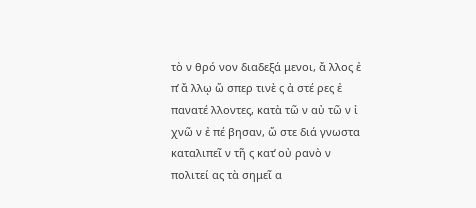τὸ ν θρό νον διαδεξά μενοι, ἄ λλος ἐ π̓ ἄ λλῳ ὥ σπερ τινὲ ς ἀ στέ ρες ἐ πανατέ λλοντες, κατὰ τῶ ν αὐ τῶ ν ἰ χνῶ ν ἐ πέ βησαν, ὥ στε διά γνωστα καταλιπεῖ ν τῆ ς κατ̓ οὐ ρανὸ ν πολιτεί ας τὰ σημεῖ α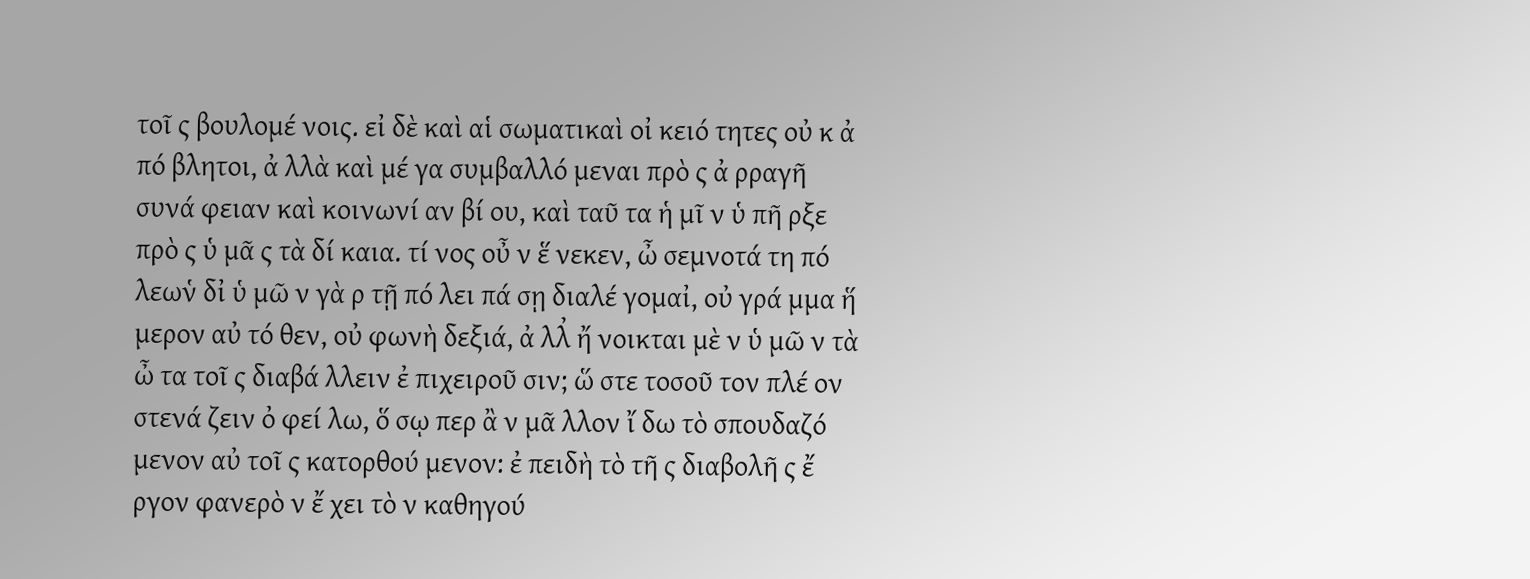τοῖ ς βουλομέ νοις. εἰ δὲ καὶ αἱ σωματικαὶ οἰ κειό τητες οὐ κ ἀ πό βλητοι, ἀ λλὰ καὶ μέ γα συμβαλλό μεναι πρὸ ς ἀ ρραγῆ συνά φειαν καὶ κοινωνί αν βί ου, καὶ ταῦ τα ἡ μῖ ν ὑ πῆ ρξε πρὸ ς ὑ μᾶ ς τὰ δί καια. τί νος οὖ ν ἕ νεκεν, ὦ σεμνοτά τη πό λεων̔ δἰ ὑ μῶ ν γὰ ρ τῇ πό λει πά σῃ διαλέ γομαἰ, οὐ γρά μμα ἥ μερον αὐ τό θεν, οὐ φωνὴ δεξιά, ἀ λλ̓ ἤ νοικται μὲ ν ὑ μῶ ν τὰ ὦ τα τοῖ ς διαβά λλειν ἐ πιχειροῦ σιν; ὥ στε τοσοῦ τον πλέ ον στενά ζειν ὀ φεί λω, ὅ σῳ περ ἂ ν μᾶ λλον ἴ δω τὸ σπουδαζό μενον αὐ τοῖ ς κατορθού μενον: ἐ πειδὴ τὸ τῆ ς διαβολῆ ς ἔ ργον φανερὸ ν ἔ χει τὸ ν καθηγού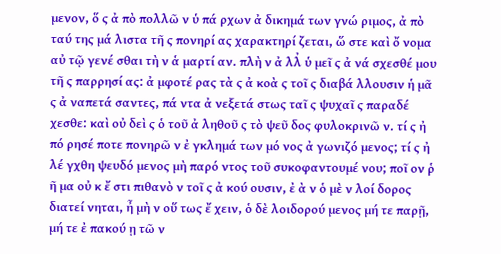μενον, ὅ ς ἀ πὸ πολλῶ ν ὑ πά ρχων ἀ δικημά των γνώ ριμος, ἀ πὸ ταύ της μά λιστα τῆ ς πονηρί ας χαρακτηρί ζεται, ὥ στε καὶ ὄ νομα αὐ τῷ γενέ σθαι τὴ ν ἁ μαρτί αν. πλὴ ν ἀ λλ̓ ὑ μεῖ ς ἀ νά σχεσθέ μου τῆ ς παρρησί ας: ἀ μφοτέ ρας τὰ ς ἀ κοὰ ς τοῖ ς διαβά λλουσιν ἡ μᾶ ς ἀ ναπετά σαντες, πά ντα ἀ νεξετά στως ταῖ ς ψυχαῖ ς παραδέ χεσθε: καὶ οὐ δεὶ ς ὁ τοῦ ἀ ληθοῦ ς τὸ ψεῦ δος φυλοκρινῶ ν. τί ς ἠ πό ρησέ ποτε πονηρῶ ν ἐ γκλημά των μό νος ἀ γωνιζό μενος; τί ς ἠ λέ γχθη ψευδό μενος μὴ παρό ντος τοῦ συκοφαντουμέ νου; ποῖ ον ῥ ῆ μα οὐ κ ἔ στι πιθανὸ ν τοῖ ς ἀ κού ουσιν, ἐ ὰ ν ὁ μὲ ν λοί δορος διατεί νηται, ἦ μὴ ν οὕ τως ἔ χειν, ὁ δὲ λοιδορού μενος μή τε παρῇ, μή τε ἐ πακού ῃ τῶ ν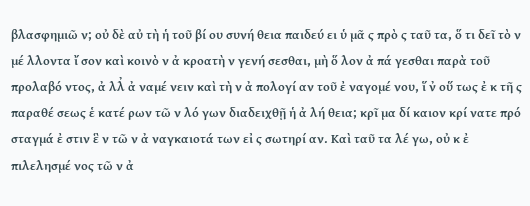βλασφημιῶ ν; οὐ δὲ αὐ τὴ ἡ τοῦ βί ου συνή θεια παιδεύ ει ὑ μᾶ ς πρὸ ς ταῦ τα, ὅ τι δεῖ τὸ ν μέ λλοντα ἴ σον καὶ κοινὸ ν ἀ κροατὴ ν γενή σεσθαι, μὴ ὅ λον ἀ πά γεσθαι παρὰ τοῦ προλαβό ντος, ἀ λλ̓ ἀ ναμέ νειν καὶ τὴ ν ἀ πολογί αν τοῦ ἐ ναγομέ νου, ἵ ν̓ οὕ τως ἐ κ τῆ ς παραθέ σεως ἑ κατέ ρων τῶ ν λό γων διαδειχθῇ ἡ ἀ λή θεια; κρῖ μα δί καιον κρί νατε πρό σταγμά ἐ στιν ἓ ν τῶ ν ἀ ναγκαιοτά των εἰ ς σωτηρί αν. Καὶ ταῦ τα λέ γω, οὐ κ ἐ πιλελησμέ νος τῶ ν ἀ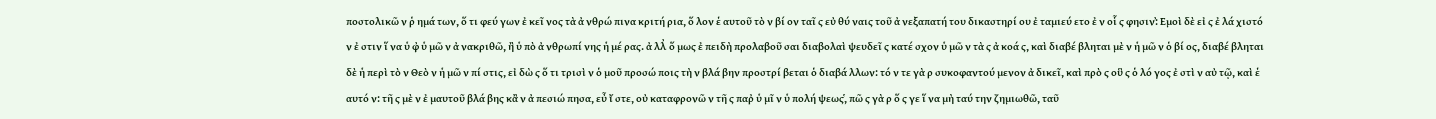ποστολικῶ ν ῥ ημά των, ὅ τι φεύ γων ἐ κεῖ νος τὰ ἀ νθρώ πινα κριτή ρια, ὅ λον ἑ αυτοῦ τὸ ν βί ον ταῖ ς εὐ θύ ναις τοῦ ἀ νεξαπατή του δικαστηρί ου ἐ ταμιεύ ετο ἐ ν οἷ ς φησιν:̓ Εμοὶ δὲ εἰ ς ἐ λά χιστό ν ἐ στιν ἵ να ὑ φ̓ ὑ μῶ ν ἀ νακριθῶ, ἢ ὑ πὸ ἀ νθρωπί νης ἡ μέ ρας. ἀ λλ̓ ὅ μως ἐ πειδὴ προλαβοῦ σαι διαβολαὶ ψευδεῖ ς κατέ σχον ὑ μῶ ν τὰ ς ἀ κοά ς, καὶ διαβέ βληται μὲ ν ἡ μῶ ν ὁ βί ος, διαβέ βληται δὲ ἡ περὶ τὸ ν Θεὸ ν ἡ μῶ ν πί στις, εἰ δὼ ς ὅ τι τρισὶ ν ὁ μοῦ προσώ ποις τὴ ν βλά βην προστρί βεται ὁ διαβά λλων: τό ν τε γὰ ρ συκοφαντού μενον ἀ δικεῖ, καὶ πρὸ ς οὓ ς ὁ λό γος ἐ στὶ ν αὐ τῷ, καὶ ἑ αυτό ν: τῆ ς μὲ ν ἐ μαυτοῦ βλά βης κἂ ν ἀ πεσιώ πησα, εὖ ἴ στε, οὐ καταφρονῶ ν τῆ ς παῤ ὑ μῖ ν ὑ πολή ψεως,̔ πῶ ς γὰ ρ ὅ ς γε ἵ να μὴ ταύ την ζημιωθῶ, ταῦ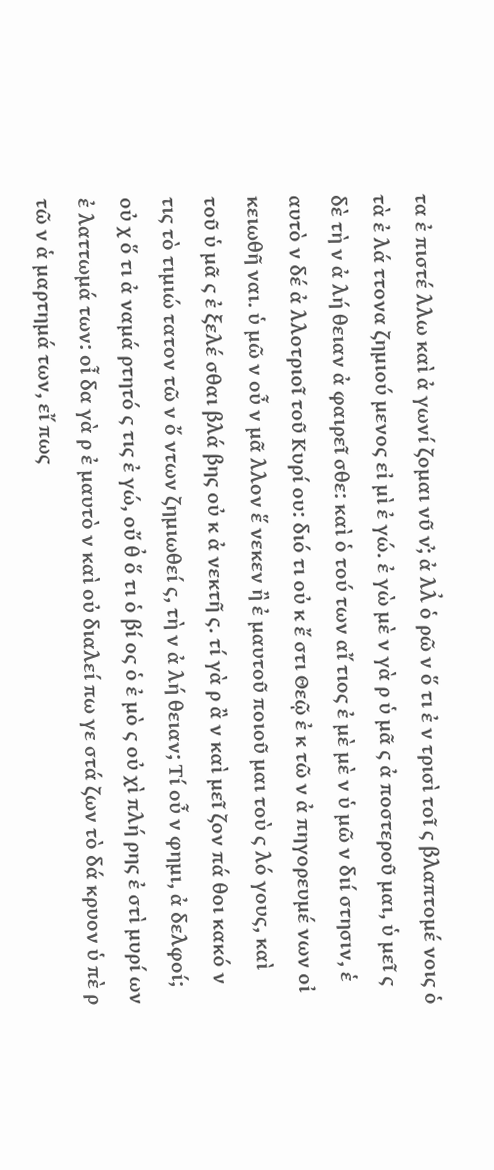τα ἐ πιστέ λλω καὶ ἀ γωνί ζομαι νῦ ν;̓ ἀ λλ̓ ὁ ρῶ ν ὅ τι ἐ ν τρισὶ τοῖ ς βλαπτομέ νοις ὁ τὰ ἐ λά ττονα ζημιού μενος εἰ μὶ ἐ γώ. ἐ γὼ μὲ ν γὰ ρ ὑ μᾶ ς ἀ ποστεροῦ μαι, ὑ μεῖ ς δὲ τὴ ν ἀ λή θειαν ἀ φαιρεῖ σθε: καὶ ὁ τού των αἴ τιος ἐ μὲ μὲ ν ὑ μῶ ν διί στησιν, ἑ αυτὸ ν δέ ἀ λλοτριοῖ τοῦ Κυρί ου: διό τι οὐ κ ἔ στι Θεῷ ἐ κ τῶ ν ἀ πηγορευμέ νων οἰ κειωθῆ ναι. ὑ μῶ ν οὖ ν μᾶ λλον ἕ νεκεν ἢ ἐ μαυτοῦ ποιοῦ μαι τοὺ ς λό γους, καὶ τοῦ ὑ μᾶ ς ἐ ξελέ σθαι βλά βης οὐ κ ἀ νεκτῆ ς. τί γὰ ρ ἂ ν καὶ μεῖ ζον πά θοι κακό ν τις τὸ τιμιώ τατον τῶ ν ὄ ντων ζημιωθεί ς, τὴ ν ἀ λή θειαν; Τί οὖ ν φημι, ἀ δελφοί; οὐ χ ὅ τι ἀ ναμά ρτητό ς τις ἐ γώ, οὔ θ̓ ὅ τι ὁ βί ος ὁ ἐ μὸ ς οὐ χὶ πλή ρης ἐ στὶ μυρί ων ἐ λαττωμά των: οἶ δα γὰ ρ ἐ μαυτὸ ν καὶ οὐ διαλεί πω γε στά ζων τὸ δά κρυον ὑ πὲ ρ τῶ ν ἁ μαρτημά των, εἴ πως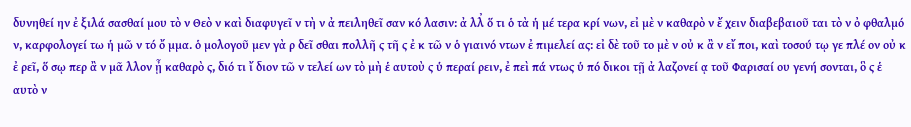δυνηθεί ην ἐ ξιλά σασθαί μου τὸ ν Θεὸ ν καὶ διαφυγεῖ ν τὴ ν ἀ πειληθεῖ σαν κό λασιν: ἀ λλ̓ ὅ τι ὁ τὰ ἡ μέ τερα κρί νων, εἰ μὲ ν καθαρὸ ν ἔ χειν διαβεβαιοῦ ται τὸ ν ὀ φθαλμό ν, καρφολογεί τω ἡ μῶ ν τό ὄ μμα. ὁ μολογοῦ μεν γὰ ρ δεῖ σθαι πολλῆ ς τῆ ς ἐ κ τῶ ν ὁ γιαινό ντων ἐ πιμελεί ας: εἰ δὲ τοῦ το μὲ ν οὐ κ ἂ ν εἴ ποι, καὶ τοσού τῳ γε πλέ ον οὐ κ ἐ ρεῖ, ὅ σῳ περ ἂ ν μᾶ λλον ᾖ καθαρὸ ς, διό τι ἴ διον τῶ ν τελεί ων τὸ μὴ ἑ αυτοὺ ς ὑ περαί ρειν, ἐ πεὶ πά ντως ὑ πό δικοι τῇ ἀ λαζονεί ᾳ τοῦ Φαρισαί ου γενή σονται, ὃ ς ἑ αυτὸ ν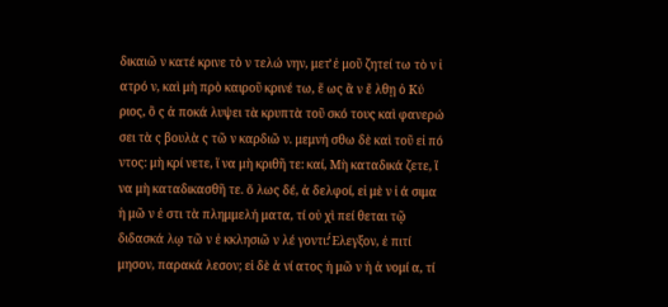δικαιῶ ν κατέ κρινε τὸ ν τελώ νην, μετ̓ ἐ μοῦ ζητεί τω τὸ ν ἰ ατρό ν, καὶ μὴ πρὸ καιροῦ κρινέ τω, ἕ ως ἂ ν ἔ λθῃ ὁ Κύ ριος, ὃ ς ἀ ποκά λυψει τὰ κρυπτὰ τοῦ σκό τους καὶ φανερώ σει τὰ ς βουλὰ ς τῶ ν καρδιῶ ν. μεμνή σθω δὲ καὶ τοῦ εἰ πό ντος: μὴ κρί νετε, ἵ να μὴ κριθῆ τε: καί, Μὴ καταδικά ζετε, ἵ να μὴ καταδικασθῆ τε. ὅ λως δέ, ἀ δελφοί, εἰ μὲ ν ἰ ά σιμα ἡ μῶ ν ἐ στι τὰ πλημμελή ματα, τί οὐ χὶ πεί θεται τῷ διδασκά λῳ τῶ ν ἐ κκλησιῶ ν λέ γοντι:̓́ Ελεγξον, ἐ πιτί μησον, παρακά λεσον; εἰ δὲ ἀ νί ατος ἡ μῶ ν ἡ ἀ νομί α, τί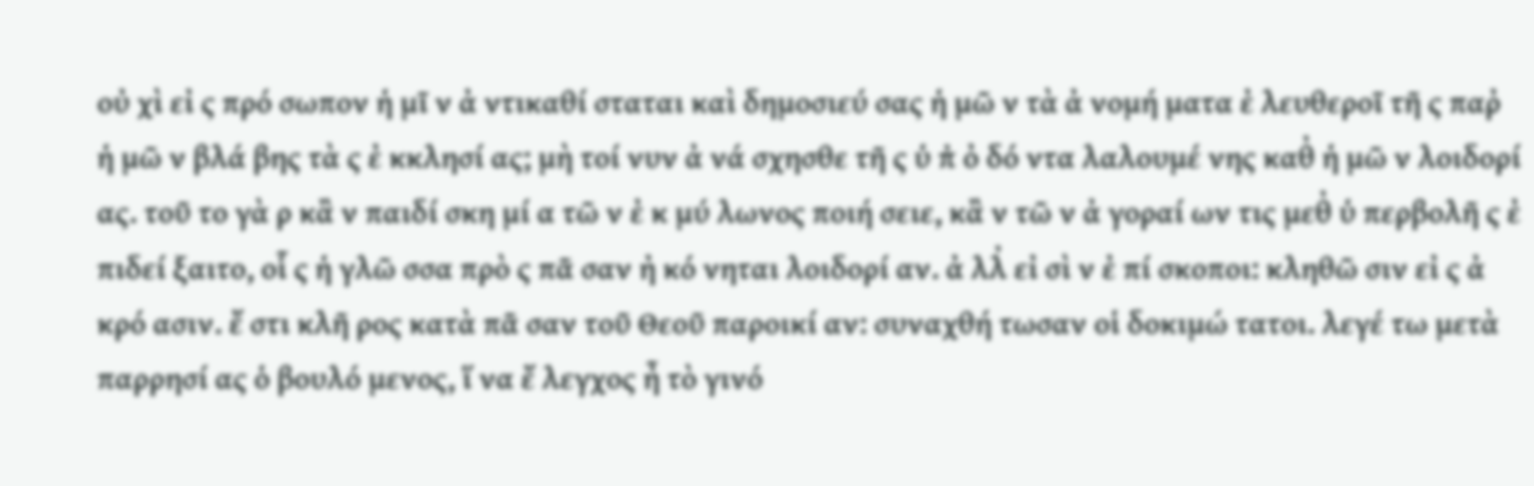οὐ χὶ εἰ ς πρό σωπον ἡ μῖ ν ἀ ντικαθί σταται καὶ δημοσιεύ σας ἡ μῶ ν τὰ ἀ νομή ματα ἐ λευθεροῖ τῆ ς παῤ ἡ μῶ ν βλά βης τὰ ς ἐ κκλησί ας; μὴ τοί νυν ἀ νά σχησθε τῆ ς ὑ π̓ ὀ δό ντα λαλουμέ νης καθ̓ ἡ μῶ ν λοιδορί ας. τοῦ το γὰ ρ κἂ ν παιδί σκη μί α τῶ ν ἐ κ μύ λωνος ποιή σειε, κἂ ν τῶ ν ἀ γοραί ων τις μεθ̓ ὑ περβολῆ ς ἐ πιδεί ξαιτο, οἷ ς ἡ γλῶ σσα πρὸ ς πᾶ σαν ἠ κό νηται λοιδορί αν. ἀ λλ̓ εἰ σὶ ν ἐ πί σκοποι: κληθῶ σιν εἰ ς ἀ κρό ασιν. ἔ στι κλῆ ρος κατὰ πᾶ σαν τοῦ Θεοῦ παροικί αν: συναχθή τωσαν οἱ δοκιμώ τατοι. λεγέ τω μετὰ παρρησί ας ὁ βουλό μενος, ἵ να ἔ λεγχος ἦ τὸ γινό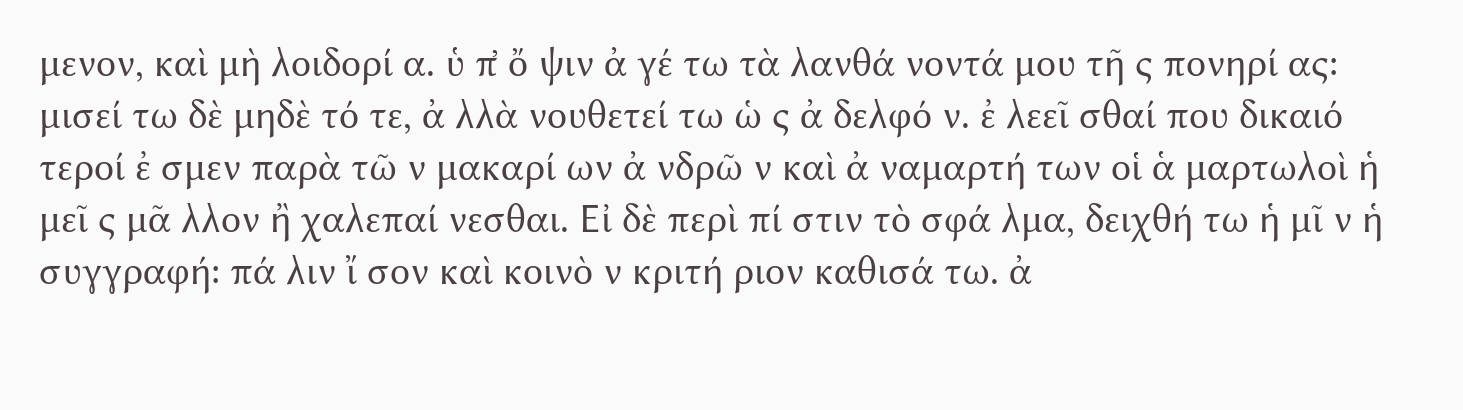μενον, καὶ μὴ λοιδορί α. ὑ π̓ ὄ ψιν ἀ γέ τω τὰ λανθά νοντά μου τῆ ς πονηρί ας: μισεί τω δὲ μηδὲ τό τε, ἀ λλὰ νουθετεί τω ὡ ς ἀ δελφό ν. ἐ λεεῖ σθαί που δικαιό τεροί ἐ σμεν παρὰ τῶ ν μακαρί ων ἀ νδρῶ ν καὶ ἀ ναμαρτή των οἱ ἁ μαρτωλοὶ ἡ μεῖ ς μᾶ λλον ἢ χαλεπαί νεσθαι. Εἰ δὲ περὶ πί στιν τὸ σφά λμα, δειχθή τω ἡ μῖ ν ἡ συγγραφή: πά λιν ἴ σον καὶ κοινὸ ν κριτή ριον καθισά τω. ἀ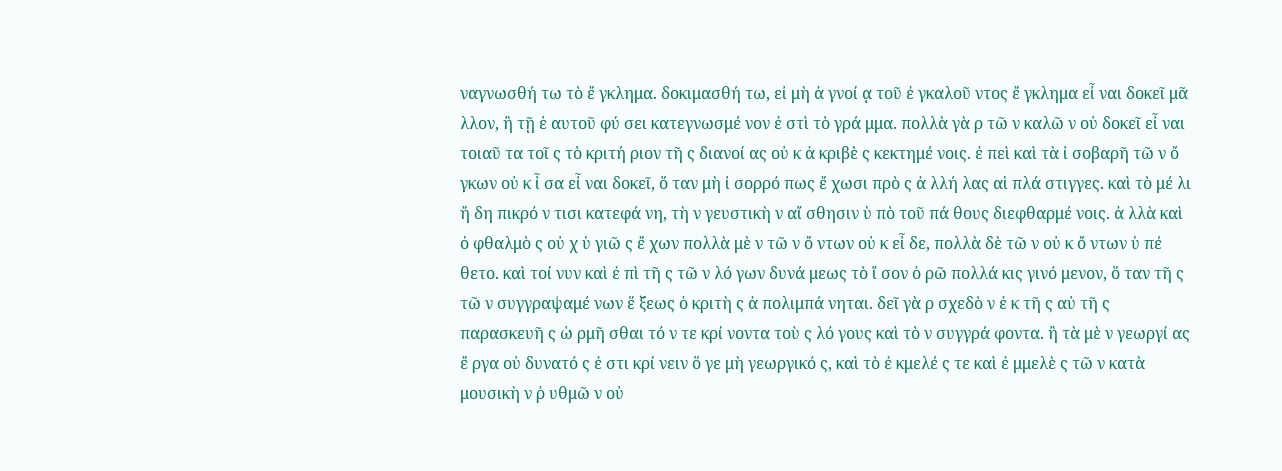ναγνωσθή τω τὸ ἔ γκλημα. δοκιμασθή τω, εἰ μὴ ἀ γνοί ᾳ τοῦ ἐ γκαλοῦ ντος ἔ γκλημα εἶ ναι δοκεῖ μᾶ λλον, ἢ τῇ ἑ αυτοῦ φύ σει κατεγνωσμέ νον ἐ στὶ τὸ γρά μμα. πολλὰ γὰ ρ τῶ ν καλῶ ν οὐ δοκεῖ εἶ ναι τοιαῦ τα τοῖ ς τὸ κριτή ριον τῆ ς διανοί ας οὐ κ ἀ κριβὲ ς κεκτημέ νοις. ἐ πεὶ καὶ τὰ ἰ σοβαρῆ τῶ ν ὄ γκων οὐ κ ἶ σα εἶ ναι δοκεῖ, ὅ ταν μὴ ἰ σορρό πως ἔ χωσι πρὸ ς ἀ λλή λας αἱ πλά στιγγες. καὶ τὸ μέ λι ἤ δη πικρό ν τισι κατεφά νη, τὴ ν γευστικὴ ν αἴ σθησιν ὑ πὸ τοῦ πά θους διεφθαρμέ νοις. ἀ λλὰ καὶ ὀ φθαλμὸ ς οὐ χ ὑ γιῶ ς ἔ χων πολλὰ μὲ ν τῶ ν ὄ ντων οὐ κ εἶ δε, πολλὰ δὲ τῶ ν οὐ κ ὄ ντων ὑ πέ θετο. καὶ τοί νυν καὶ ἐ πὶ τῆ ς τῶ ν λό γων δυνά μεως τὸ ἴ σον ὁ ρῶ πολλά κις γινό μενον, ὅ ταν τῆ ς τῶ ν συγγραψαμέ νων ἕ ξεως ὁ κριτὴ ς ἀ πολιμπά νηται. δεῖ γὰ ρ σχεδὸ ν ἐ κ τῆ ς αὐ τῆ ς παρασκευῆ ς ὡ ρμῆ σθαι τό ν τε κρί νοντα τοὺ ς λό γους καὶ τὸ ν συγγρά φοντα. ἢ τὰ μὲ ν γεωργί ας ἔ ργα οὐ δυνατό ς ἐ στι κρί νειν ὅ γε μὴ γεωργικό ς, καὶ τὸ ἐ κμελέ ς τε καὶ ἐ μμελὲ ς τῶ ν κατὰ μουσικὴ ν ῥ υθμῶ ν οὐ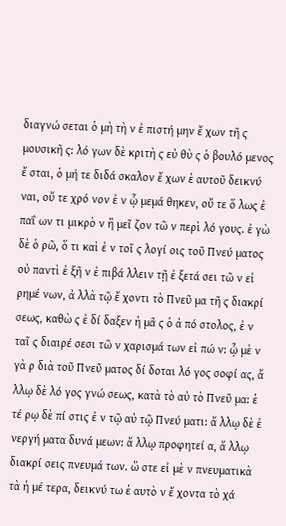διαγνώ σεται ὁ μὴ τὴ ν ἐ πιστή μην ἔ χων τῆ ς μουσικῆ ς: λό γων δὲ κριτὴ ς εὐ θὺ ς ὁ βουλό μενος ἔ σται, ὁ μή τε διδά σκαλον ἔ χων ἑ αυτοῦ δεικνύ ναι, οὔ τε χρό νον ἐ ν ᾧ μεμά θηκεν, οὔ τε ὅ λως ἐ παΐ ων τι μικρὸ ν ἢ μεῖ ζον τῶ ν περὶ λό γους. ἐ γὼ δὲ ὁ ρῶ, ὅ τι καὶ ἐ ν τοῖ ς λογί οις τοῦ Πνεύ ματος οὐ παντὶ ἐ ξῆ ν ἐ πιβά λλειν τῇ ἐ ξετά σει τῶ ν εἰ ρημέ νων, ἀ λλὰ τῷ ἔ χοντι τὸ Πνεῦ μα τῆ ς διακρί σεως, καθὼ ς ἐ δί δαξεν ἡ μᾶ ς ὁ ἀ πό στολος, ἐ ν ταῖ ς διαιρέ σεσι τῶ ν χαρισμά των εἰ πώ ν: ᾧ μὲ ν γὰ ρ διὰ τοῦ Πνεῦ ματος δί δοται λό γος σοφί ας, ἄ λλῳ δὲ λό γος γνώ σεως, κατὰ τὸ αὐ τὸ Πνεῦ μα: ἑ τέ ρῳ δὲ πί στις ἐ ν τῷ αὐ τῷ Πνεύ ματι: ἄ λλῳ δὲ ἐ νεργή ματα δυνά μεων: ἄ λλῳ προφητεί α, ἄ λλῳ διακρί σεις πνευμά των. ὥ στε εἰ μὲ ν πνευματικὰ τὰ ἡ μέ τερα, δεικνύ τω ἑ αυτὸ ν ἔ χοντα τὸ χά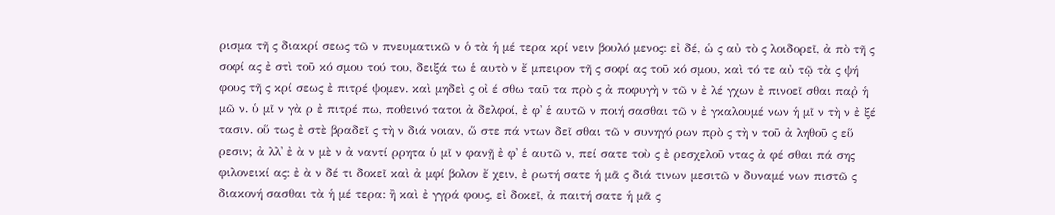ρισμα τῆ ς διακρί σεως τῶ ν πνευματικῶ ν ὁ τὰ ἡ μέ τερα κρί νειν βουλό μενος: εἰ δέ, ὡ ς αὐ τὸ ς λοιδορεῖ, ἀ πὸ τῆ ς σοφί ας ἐ στὶ τοῦ κό σμου τού του, δειξά τω ἑ αυτὸ ν ἔ μπειρον τῆ ς σοφί ας τοῦ κό σμου, καὶ τό τε αὐ τῷ τὰ ς ψή φους τῆ ς κρί σεως ἐ πιτρέ ψομεν. καὶ μηδεὶ ς οἰ έ σθω ταῦ τα πρὸ ς ἀ ποφυγὴ ν τῶ ν ἐ λέ γχων ἐ πινοεῖ σθαι παῤ ἡ μῶ ν. ὑ μῖ ν γὰ ρ ἐ πιτρέ πω, ποθεινό τατοι ἀ δελφοί, ἐ φ̓ ἑ αυτῶ ν ποιή σασθαι τῶ ν ἐ γκαλουμέ νων ἡ μῖ ν τὴ ν ἐ ξέ τασιν. οὕ τως ἐ στὲ βραδεῖ ς τὴ ν διά νοιαν, ὥ στε πά ντων δεῖ σθαι τῶ ν συνηγό ρων πρὸ ς τὴ ν τοῦ ἀ ληθοῦ ς εὕ ρεσιν; ἀ λλ̓ ἐ ὰ ν μὲ ν ἀ ναντί ρρητα ὑ μῖ ν φανῇ ἐ φ̓ ἑ αυτῶ ν, πεί σατε τοὺ ς ἐ ρεσχελοῦ ντας ἀ φέ σθαι πά σης φιλονεικί ας: ἐ ὰ ν δέ τι δοκεῖ καὶ ἀ μφί βολον ἔ χειν, ἐ ρωτή σατε ἡ μᾶ ς διά τινων μεσιτῶ ν δυναμέ νων πιστῶ ς διακονή σασθαι τὰ ἡ μέ τερα: ἢ καὶ ἐ γγρά φους, εἰ δοκεῖ, ἀ παιτή σατε ἡ μᾶ ς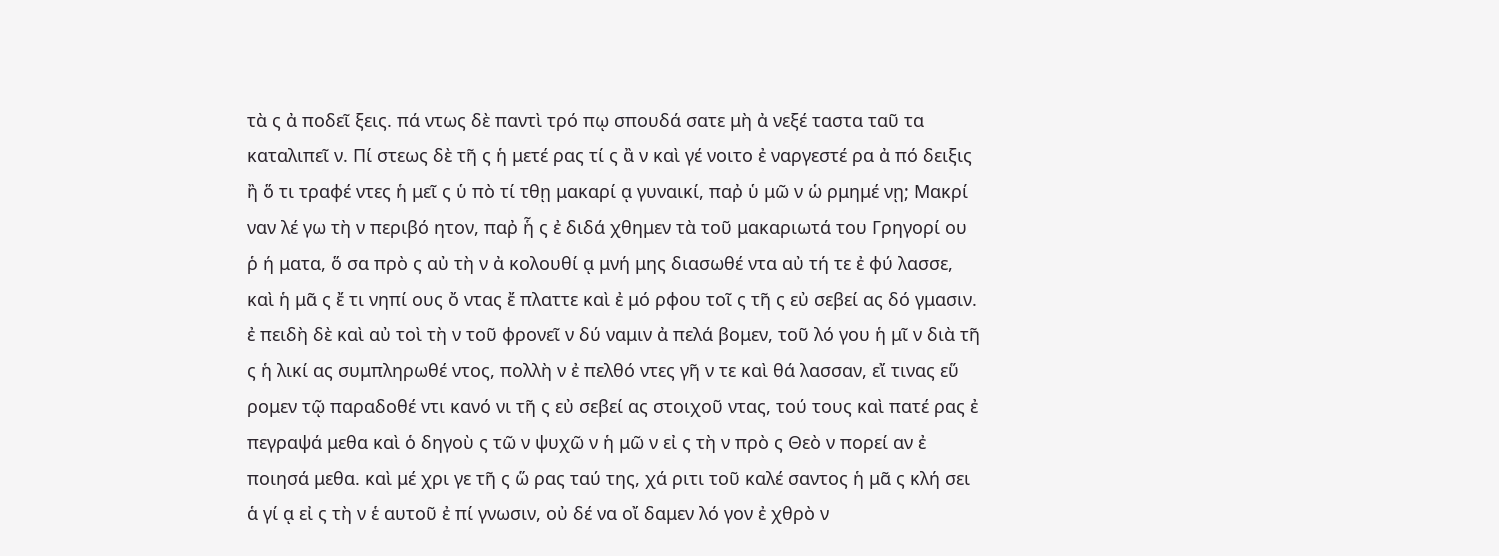τὰ ς ἀ ποδεῖ ξεις. πά ντως δὲ παντὶ τρό πῳ σπουδά σατε μὴ ἀ νεξέ ταστα ταῦ τα καταλιπεῖ ν. Πί στεως δὲ τῆ ς ἡ μετέ ρας τί ς ἂ ν καὶ γέ νοιτο ἐ ναργεστέ ρα ἀ πό δειξις ἢ ὅ τι τραφέ ντες ἡ μεῖ ς ὑ πὸ τί τθῃ μακαρί ᾳ γυναικί, παῤ ὑ μῶ ν ὡ ρμημέ νῃ; Μακρί ναν λέ γω τὴ ν περιβό ητον, παῤ ἧ ς ἐ διδά χθημεν τὰ τοῦ μακαριωτά του Γρηγορί ου ῥ ή ματα, ὅ σα πρὸ ς αὐ τὴ ν ἀ κολουθί ᾳ μνή μης διασωθέ ντα αὐ τή τε ἐ φύ λασσε, καὶ ἡ μᾶ ς ἔ τι νηπί ους ὄ ντας ἔ πλαττε καὶ ἐ μό ρφου τοῖ ς τῆ ς εὐ σεβεί ας δό γμασιν. ἐ πειδὴ δὲ καὶ αὐ τοὶ τὴ ν τοῦ φρονεῖ ν δύ ναμιν ἀ πελά βομεν, τοῦ λό γου ἡ μῖ ν διὰ τῆ ς ἡ λικί ας συμπληρωθέ ντος, πολλὴ ν ἐ πελθό ντες γῆ ν τε καὶ θά λασσαν, εἴ τινας εὕ ρομεν τῷ παραδοθέ ντι κανό νι τῆ ς εὐ σεβεί ας στοιχοῦ ντας, τού τους καὶ πατέ ρας ἐ πεγραψά μεθα καὶ ὁ δηγοὺ ς τῶ ν ψυχῶ ν ἡ μῶ ν εἰ ς τὴ ν πρὸ ς Θεὸ ν πορεί αν ἐ ποιησά μεθα. καὶ μέ χρι γε τῆ ς ὥ ρας ταύ της, χά ριτι τοῦ καλέ σαντος ἡ μᾶ ς κλή σει ἁ γί ᾳ εἰ ς τὴ ν ἑ αυτοῦ ἐ πί γνωσιν, οὐ δέ να οἴ δαμεν λό γον ἐ χθρὸ ν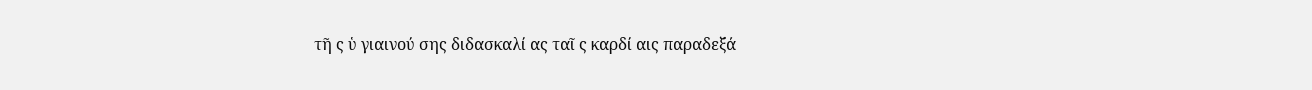τῆ ς ὑ γιαινού σης διδασκαλί ας ταῖ ς καρδί αις παραδεξά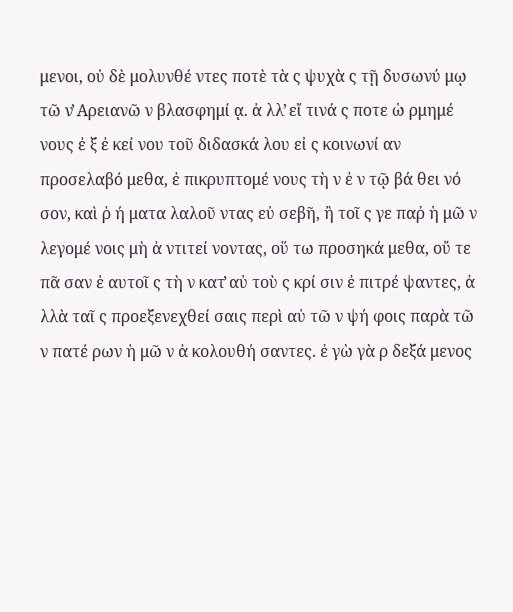μενοι, οὐ δὲ μολυνθέ ντες ποτὲ τὰ ς ψυχὰ ς τῇ δυσωνύ μῳ τῶ ν̓ Αρειανῶ ν βλασφημί ᾳ. ἀ λλ̓ εἴ τινά ς ποτε ὡ ρμημέ νους ἐ ξ ἐ κεί νου τοῦ διδασκά λου εἰ ς κοινωνί αν προσελαβό μεθα, ἐ πικρυπτομέ νους τὴ ν ἐ ν τῷ βά θει νό σον, καὶ ῥ ή ματα λαλοῦ ντας εὐ σεβῆ, ἢ τοῖ ς γε παῤ ἡ μῶ ν λεγομέ νοις μὴ ἀ ντιτεί νοντας, οὕ τω προσηκά μεθα, οὔ τε πᾶ σαν ἑ αυτοῖ ς τὴ ν κατ̓ αὐ τοὺ ς κρί σιν ἐ πιτρέ ψαντες, ἀ λλὰ ταῖ ς προεξενεχθεί σαις περὶ αὐ τῶ ν ψή φοις παρὰ τῶ ν πατέ ρων ἡ μῶ ν ἀ κολουθή σαντες. ἐ γὼ γὰ ρ δεξά μενος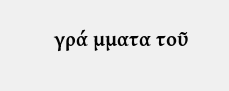γρά μματα τοῦ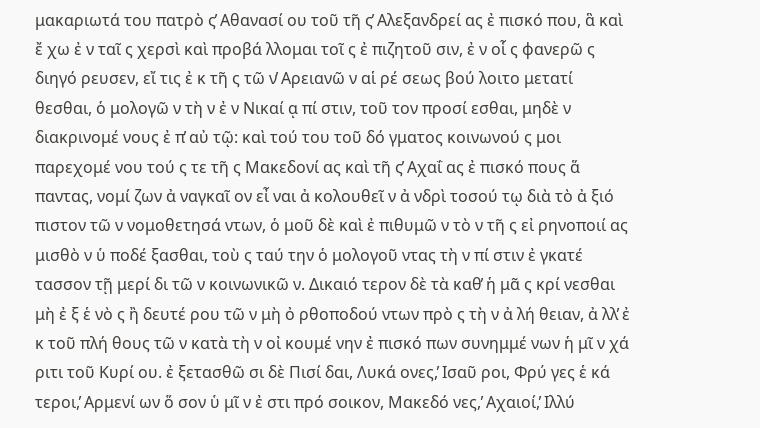μακαριωτά του πατρὸ ς̓ Αθανασί ου τοῦ τῆ ς̓ Αλεξανδρεί ας ἐ πισκό που, ἃ καὶ ἔ χω ἐ ν ταῖ ς χερσὶ καὶ προβά λλομαι τοῖ ς ἐ πιζητοῦ σιν, ἐ ν οἷ ς φανερῶ ς διηγό ρευσεν, εἴ τις ἐ κ τῆ ς τῶ ν̓ Αρειανῶ ν αἱ ρέ σεως βού λοιτο μετατί θεσθαι, ὁ μολογῶ ν τὴ ν ἐ ν Νικαί ᾳ πί στιν, τοῦ τον προσί εσθαι, μηδὲ ν διακρινομέ νους ἐ π̓ αὐ τῷ: καὶ τού του τοῦ δό γματος κοινωνού ς μοι παρεχομέ νου τού ς τε τῆ ς Μακεδονί ας καὶ τῆ ς̓ Αχαΐ ας ἐ πισκό πους ἅ παντας, νομί ζων ἀ ναγκαῖ ον εἶ ναι ἀ κολουθεῖ ν ἀ νδρὶ τοσού τῳ διὰ τὸ ἀ ξιό πιστον τῶ ν νομοθετησά ντων, ὁ μοῦ δὲ καὶ ἐ πιθυμῶ ν τὸ ν τῆ ς εἰ ρηνοποιί ας μισθὸ ν ὑ ποδέ ξασθαι, τοὺ ς ταύ την ὁ μολογοῦ ντας τὴ ν πί στιν ἐ γκατέ τασσον τῇ μερί δι τῶ ν κοινωνικῶ ν. Δικαιό τερον δὲ τὰ καθ̓ ἡ μᾶ ς κρί νεσθαι μὴ ἐ ξ ἑ νὸ ς ἢ δευτέ ρου τῶ ν μὴ ὀ ρθοποδού ντων πρὸ ς τὴ ν ἀ λή θειαν, ἀ λλ̓ ἐ κ τοῦ πλή θους τῶ ν κατὰ τὴ ν οἰ κουμέ νην ἐ πισκό πων συνημμέ νων ἡ μῖ ν χά ριτι τοῦ Κυρί ου. ἐ ξετασθῶ σι δὲ Πισί δαι, Λυκά ονες,̓ Ισαῦ ροι, Φρύ γες ἑ κά τεροι,̓ Αρμενί ων ὅ σον ὑ μῖ ν ἐ στι πρό σοικον, Μακεδό νες,̓ Αχαιοί,̓ Ιλλύ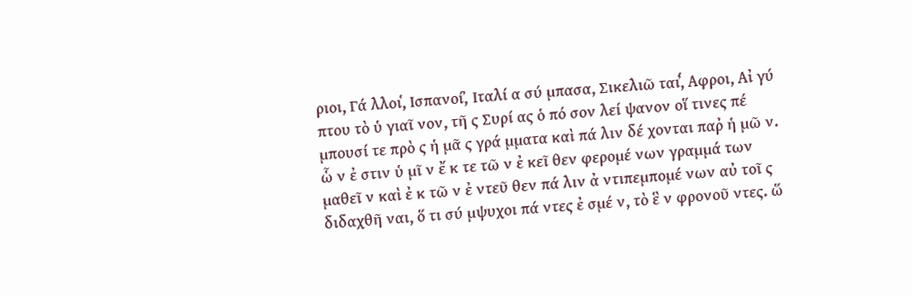ριοι, Γά λλοι,̔ Ισπανοί,̓ Ιταλί α σύ μπασα, Σικελιῶ ται,̓́ Αφροι, Αἰ γύ πτου τὸ ὑ γιαῖ νον, τῆ ς Συρί ας ὁ πό σον λεί ψανον οἵ τινες πέ μπουσί τε πρὸ ς ἡ μᾶ ς γρά μματα καὶ πά λιν δέ χονται παῤ ἡ μῶ ν. ὧ ν ἐ στιν ὑ μῖ ν ἔ κ τε τῶ ν ἐ κεῖ θεν φερομέ νων γραμμά των μαθεῖ ν καὶ ἐ κ τῶ ν ἐ ντεῦ θεν πά λιν ἀ ντιπεμπομέ νων αὐ τοῖ ς διδαχθῆ ναι, ὅ τι σύ μψυχοι πά ντες ἐ σμέ ν, τὸ ἓ ν φρονοῦ ντες. ὥ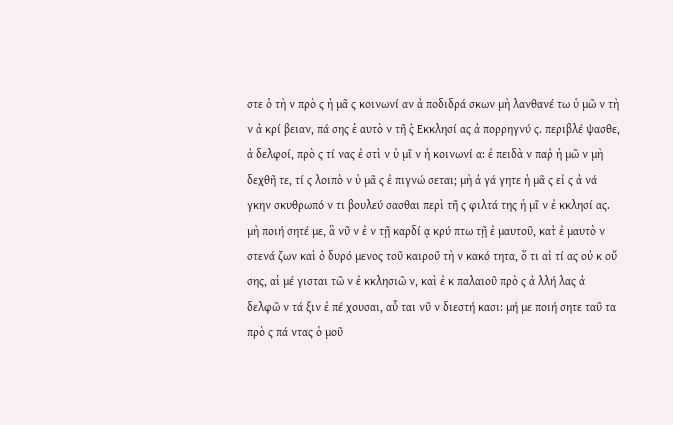στε ὁ τὴ ν πρὸ ς ἡ μᾶ ς κοινωνί αν ἀ ποδιδρά σκων μὴ λανθανέ τω ὑ μῶ ν τὴ ν ἀ κρί βειαν, πά σης ἑ αυτὸ ν τῆ ς̓ Εκκλησί ας ἀ πορρηγνύ ς. περιβλέ ψασθε, ἀ δελφοί, πρὸ ς τί νας ἐ στὶ ν ὑ μῖ ν ἡ κοινωνί α: ἐ πειδὰ ν παῤ ἡ μῶ ν μὴ δεχθῆ τε, τί ς λοιπὸ ν ὑ μᾶ ς ἐ πιγνώ σεται; μὴ ἀ γά γητε ἡ μᾶ ς εἰ ς ἀ νά γκην σκυθρωπό ν τι βουλεύ σασθαι περὶ τῆ ς φιλτά της ἡ μῖ ν ἐ κκλησί ας. μὴ ποιή σητέ με, ἃ νῦ ν ἐ ν τῇ καρδί ᾳ κρύ πτω τῇ ἐ μαυτοῦ, κατ̓ ἐ μαυτὸ ν στενά ζων καὶ ὀ δυρό μενος τοῦ καιροῦ τὴ ν κακό τητα, ὅ τι αἰ τί ας οὐ κ οὔ σης, αἱ μέ γισται τῶ ν ἐ κκλησιῶ ν, καὶ ἐ κ παλαιοῦ πρὸ ς ἀ λλή λας ἀ δελφῶ ν τά ξιν ἐ πέ χουσαι, αὗ ται νῦ ν διεστή κασι: μή με ποιή σητε ταῦ τα πρὸ ς πά ντας ὁ μοῦ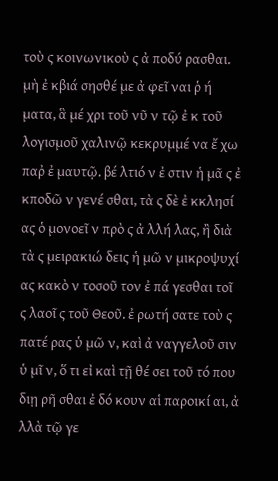τοὺ ς κοινωνικοὺ ς ἀ ποδύ ρασθαι. μὴ ἐ κβιά σησθέ με ἀ φεῖ ναι ῥ ή ματα, ἃ μέ χρι τοῦ νῦ ν τῷ ἐ κ τοῦ λογισμοῦ χαλινῷ κεκρυμμέ να ἔ χω παῤ ἐ μαυτῷ. βέ λτιό ν ἐ στιν ἡ μᾶ ς ἐ κποδῶ ν γενέ σθαι, τὰ ς δὲ ἐ κκλησί ας ὁ μονοεῖ ν πρὸ ς ἀ λλή λας, ἢ διὰ τὰ ς μειρακιώ δεις ἡ μῶ ν μικροψυχί ας κακὸ ν τοσοῦ τον ἐ πά γεσθαι τοῖ ς λαοῖ ς τοῦ Θεοῦ. ἐ ρωτή σατε τοὺ ς πατέ ρας ὑ μῶ ν, καὶ ἀ ναγγελοῦ σιν ὑ μῖ ν, ὅ τι εἰ καὶ τῇ θέ σει τοῦ τό που διῃ ρῆ σθαι ἐ δό κουν αἱ παροικί αι, ἀ λλὰ τῷ γε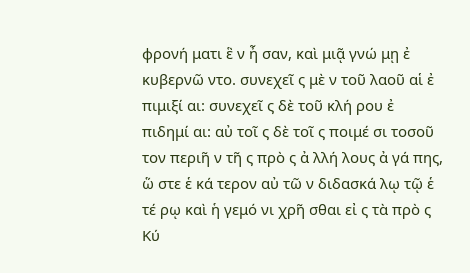φρονή ματι ἓ ν ἦ σαν, καὶ μιᾷ γνώ μῃ ἐ κυβερνῶ ντο. συνεχεῖ ς μὲ ν τοῦ λαοῦ αἱ ἐ πιμιξί αι: συνεχεῖ ς δὲ τοῦ κλή ρου ἐ πιδημί αι: αὐ τοῖ ς δὲ τοῖ ς ποιμέ σι τοσοῦ τον περιῆ ν τῆ ς πρὸ ς ἀ λλή λους ἀ γά πης, ὥ στε ἑ κά τερον αὐ τῶ ν διδασκά λῳ τῷ ἑ τέ ρῳ καὶ ἡ γεμό νι χρῆ σθαι εἰ ς τὰ πρὸ ς Κύ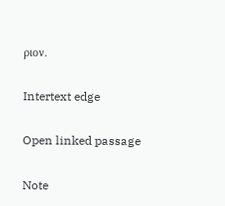ριον.

Intertext edge

Open linked passage

Note